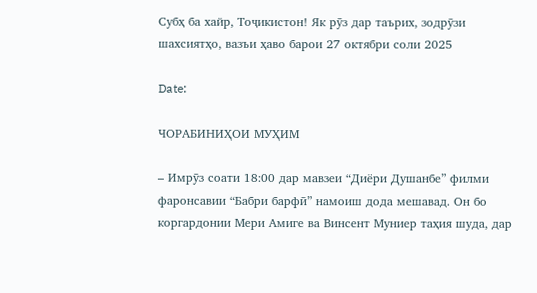Субҳ ба хайр, Тоҷикистон! Як рӯз дар таърих, зодрӯзи шахсиятҳо, вазъи ҳаво барои 27 октябри соли 2025

Date:

ЧОРАБИНИҲОИ МУҲИМ

– Имрӯз соати 18:00 дар мавзеи “Диёри Душанбе” филми фаронсавии “Бабри барфӣ” намоиш дода мешавад. Он бо коргардонии Мери Амиге ва Винсент Муниер таҳия шуда, дар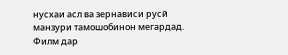нусхаи асл ва зернависи русӣ манзури тамошобинон мегардад. Филм дар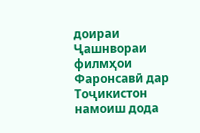доираи Ҷашнвораи филмҳои Фаронсавӣ дар Тоҷикистон намоиш дода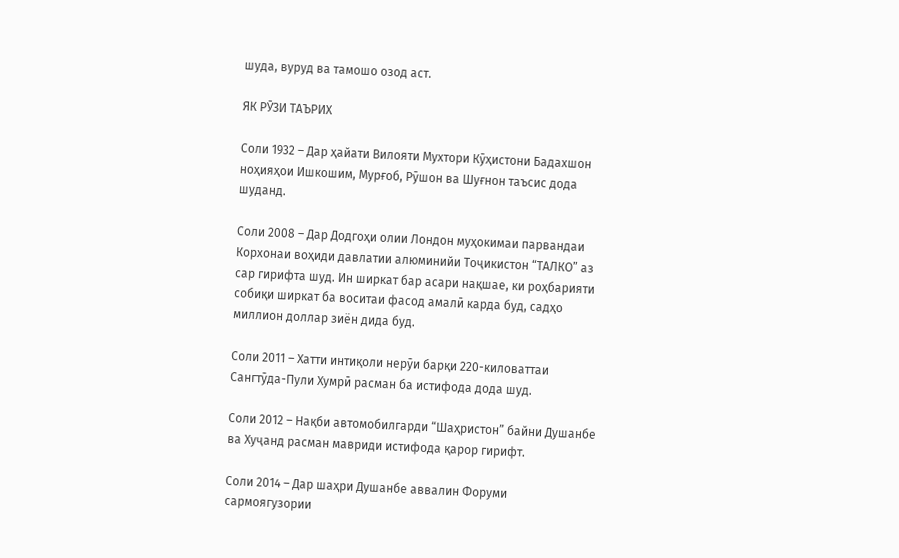шуда, вуруд ва тамошо озод аст.

ЯК РӮЗИ ТАЪРИХ

Соли 1932 – Дар ҳайати Вилояти Мухтори Кӯҳистони Бадахшон ноҳияҳои Ишкошим, Мурғоб, Рӯшон ва Шуғнон таъсис дода шуданд.

Соли 2008 – Дар Додгоҳи олии Лондон муҳокимаи парвандаи Корхонаи воҳиди давлатии алюминийи Тоҷикистон “ТАЛКО” аз сар гирифта шуд. Ин ширкат бар асари нақшае, ки роҳбарияти собиқи ширкат ба воситаи фасод амалӣ карда буд, садҳо миллион доллар зиён дида буд.

Соли 2011 – Хатти интиқоли нерӯи барқи 220-киловаттаи Сангтӯда-Пули Хумрӣ расман ба истифода дода шуд.

Соли 2012 – Нақби автомобилгарди “Шаҳристон” байни Душанбе ва Хуҷанд расман мавриди истифода қарор гирифт.

Соли 2014 – Дар шаҳри Душанбе аввалин Форуми сармоягузории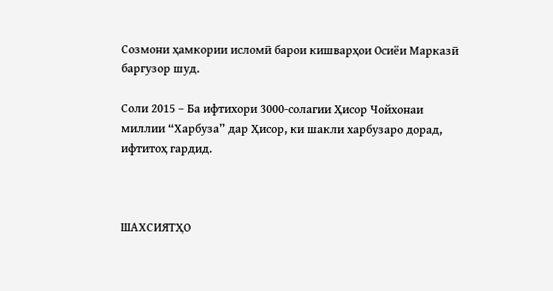Созмони ҳамкории исломӣ барои кишварҳои Осиёи Марказӣ баргузор шуд.

Соли 2015 – Ба ифтихори 3000-солагии Ҳисор Чойхонаи миллии “Харбуза” дар Ҳисор, ки шакли харбузаро дорад, ифтитоҳ гардид.



ШАХСИЯТҲО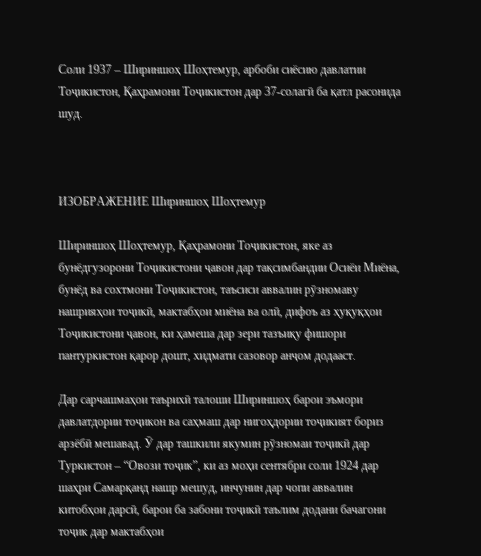Соли 1937 – Шириншоҳ Шоҳтемур, арбоби сиёсию давлатии Тоҷикистон, Қаҳрамони Тоҷикистон дар 37-солагӣ ба қатл расонида шуд.



ИЗОБРАЖЕНИЕ Шириншоҳ Шоҳтемур

Шириншоҳ Шоҳтемур, Қаҳрамони Тоҷикистон, яке аз бунёдгузорони Тоҷикистони ҷавон дар тақсимбандии Осиёи Миёна, бунёд ва сохтмони Тоҷикистон, таъсиси аввалин рӯзномаву нашрияҳои тоҷикӣ, мактабҳои миёна ва олӣ, дифоъ аз ҳуқуқҳои Тоҷикистони ҷавон, ки ҳамеша дар зери тазъиқу фишори пантуркистон қарор дошт, хидмати сазовор анҷом додааст.

Дар сарчашмаҳои таърихӣ талоши Шириншоҳ барои эъмори давлатдории тоҷикон ва саҳмаш дар нигоҳдории тоҷикият бориз арзёбӣ мешавад. Ӯ дар ташкили якумин рӯзномаи тоҷикӣ дар Туркистон – “Овози тоҷик”, ки аз моҳи сентябри соли 1924 дар шаҳри Самарқанд нашр мешуд, инчунин дар чопи аввалин китобҳои дарсӣ, барои ба забони тоҷикӣ таълим додани бачагони тоҷик дар мактабҳои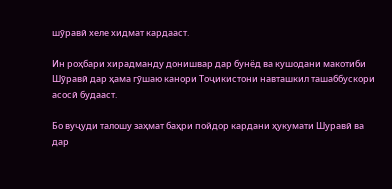шӯравӣ хеле хидмат кардааст.

Ин роҳбари хирадманду донишвар дар бунёд ва кушодани макотиби Шӯравӣ дар ҳама гӯшаю канори Тоҷикистони навташкил ташаббускори асосӣ будааст.

Бо вуҷуди талошу заҳмат баҳри пойдор кардани ҳукумати Шуравӣ ва дар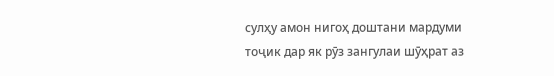сулҳу амон нигоҳ доштани мардуми тоҷик дар як рӯз зангулаи шӯҳрат аз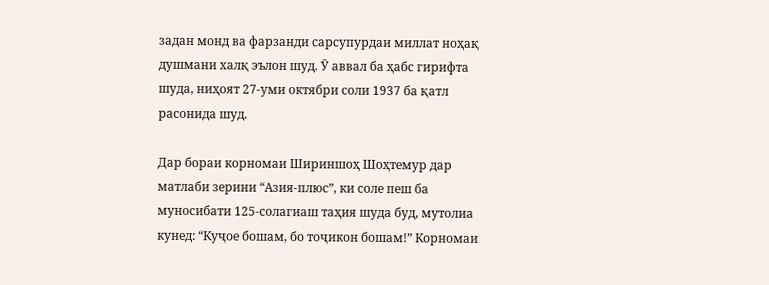задан монд ва фарзанди сарсупурдаи миллат ноҳақ душмани халқ эълон шуд. Ӯ аввал ба ҳабс гирифта шуда, ниҳоят 27-уми октябри соли 1937 ба қатл расонида шуд.

Дар бораи корномаи Шириншоҳ Шоҳтемур дар матлаби зерини “Азия-плюс”, ки соле пеш ба муносибати 125-солагиаш таҳия шуда буд, мутолиа кунед: “Куҷое бошам, бо тоҷикон бошам!” Корномаи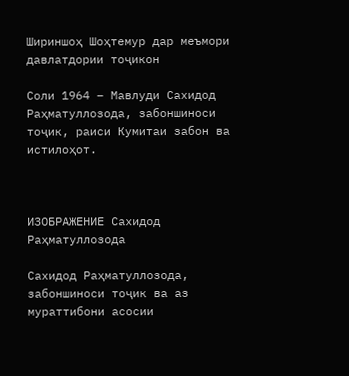Шириншоҳ Шоҳтемур дар меъмори давлатдории тоҷикон

Соли 1964 – Мавлуди Сахидод Раҳматуллозода, забоншиноси тоҷик, раиси Кумитаи забон ва истилоҳот.



ИЗОБРАЖЕНИЕ Сахидод Раҳматуллозода

Сахидод Раҳматуллозода, забоншиноси тоҷик ва аз мураттибони асосии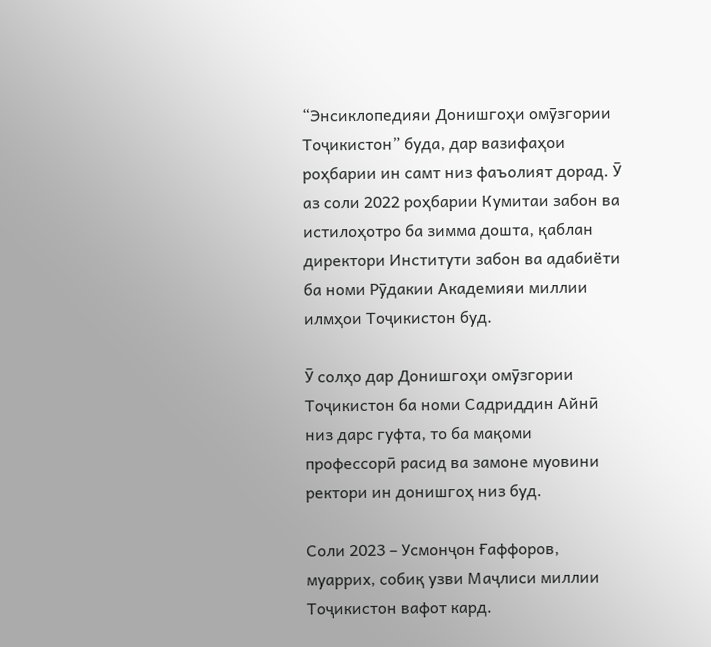“Энсиклопедияи Донишгоҳи омӯзгории Тоҷикистон” буда, дар вазифаҳои роҳбарии ин самт низ фаъолият дорад. Ӯ аз соли 2022 роҳбарии Кумитаи забон ва истилоҳотро ба зимма дошта, қаблан директори Институти забон ва адабиёти ба номи Рӯдакии Академияи миллии илмҳои Тоҷикистон буд.

Ӯ солҳо дар Донишгоҳи омӯзгории Тоҷикистон ба номи Садриддин Айнӣ низ дарс гуфта, то ба мақоми профессорӣ расид ва замоне муовини ректори ин донишгоҳ низ буд.

Соли 2023 – Усмонҷон Ғаффоров, муаррих, собиқ узви Маҷлиси миллии Тоҷикистон вафот кард.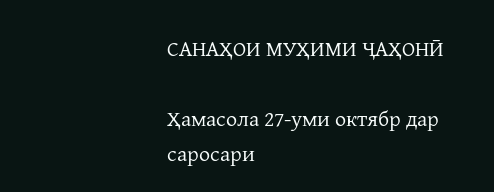САНАҲОИ МУҲИМИ ҶАҲОНӢ

Ҳамасола 27-уми октябр дар саросари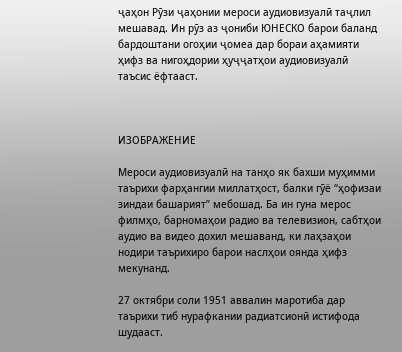ҷаҳон Рӯзи ҷаҳонии мероси аудиовизуалӣ таҷлил мешавад. Ин рӯз аз ҷониби ЮНЕСКО барои баланд бардоштани огоҳии ҷомеа дар бораи аҳамияти ҳифз ва нигоҳдории ҳуҷҷатҳои аудиовизуалӣ таъсис ёфтааст.



ИЗОБРАЖЕНИЕ

Мероси аудиовизуалӣ на танҳо як бахши муҳимми таърихи фарҳангии миллатҳост, балки гӯё “ҳофизаи зиндаи башарият” мебошад. Ба ин гуна мерос филмҳо, барномаҳои радио ва телевизион, сабтҳои аудио ва видео дохил мешаванд, ки лаҳзаҳои нодири таърихиро барои наслҳои оянда ҳифз мекунанд.

27 октябри соли 1951 аввалин маротиба дар таърихи тиб нурафкании радиатсионӣ истифода шудааст.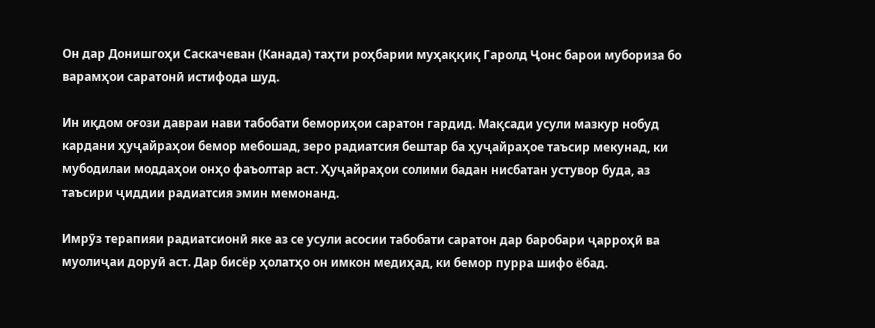Он дар Донишгоҳи Саскачеван (Канада) таҳти роҳбарии муҳаққиқ Гаролд Ҷонс барои мубориза бо варамҳои саратонӣ истифода шуд.

Ин иқдом оғози давраи нави табобати бемориҳои саратон гардид. Мақсади усули мазкур нобуд кардани ҳуҷайраҳои бемор мебошад, зеро радиатсия бештар ба ҳуҷайраҳое таъсир мекунад, ки мубодилаи моддаҳои онҳо фаъолтар аст. Ҳуҷайраҳои солими бадан нисбатан устувор буда, аз таъсири ҷиддии радиатсия эмин мемонанд.

Имрӯз терапияи радиатсионӣ яке аз се усули асосии табобати саратон дар баробари ҷарроҳӣ ва муолиҷаи доруӣ аст. Дар бисёр ҳолатҳо он имкон медиҳад, ки бемор пурра шифо ёбад.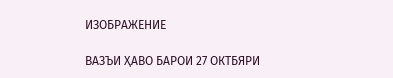ИЗОБРАЖЕНИЕ

ВАЗЪИ ҲАВО БАРОИ 27 ОКТБЯРИ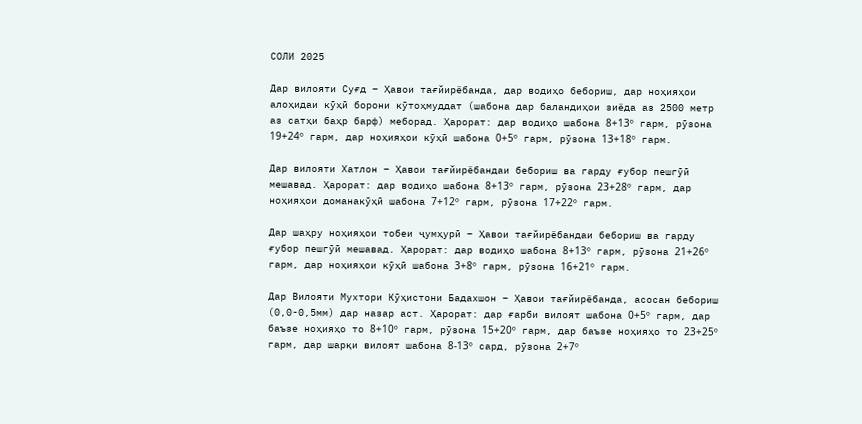СОЛИ 2025

Дар вилояти Суғд – Ҳавои тағйирёбанда, дар водиҳо бебориш, дар ноҳияҳои алоҳидаи кӯҳӣ борони кӯтоҳмуддат (шабона дар баландиҳои зиёда аз 2500 метр аз сатҳи баҳр барф) меборад. Ҳарорат: дар водиҳо шабона 8+13º гарм, рӯзона 19+24º гарм, дар ноҳияҳои кӯҳӣ шабона 0+5º гарм, рӯзона 13+18º гарм.

Дар вилояти Хатлон – Ҳавои тағйирёбандаи бебориш ва гарду ғубор пешгӯӣ мешавад. Ҳарорат: дар водиҳо шабона 8+13º гарм, рӯзона 23+28º гарм, дар ноҳияҳои доманакӯҳӣ шабона 7+12º гарм, рӯзона 17+22º гарм.

Дар шаҳру ноҳияҳои тобеи ҷумҳурӣ – Ҳавои тағйирёбандаи бебориш ва гарду ғубор пешгӯӣ мешавад. Ҳарорат: дар водиҳо шабона 8+13º гарм, рӯзона 21+26º гарм, дар ноҳияҳои кӯҳӣ шабона 3+8º гарм, рӯзона 16+21º гарм.

Дар Вилояти Мухтори Кӯҳистони Бадахшон – Ҳавои тағйирёбанда, асосан бебориш (0,0-0,5мм) дар назар аст. Ҳарорат: дар ғарби вилоят шабона 0+5º гарм, дар баъзе ноҳияҳо то 8+10º гарм, рӯзона 15+20º гарм, дар баъзе ноҳияҳо то 23+25º гарм, дар шарқи вилоят шабона 8-13º сард, рӯзона 2+7º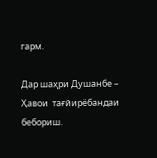гарм.

Дар шаҳри Душанбе – Ҳавои  тағйирёбандаи бебориш.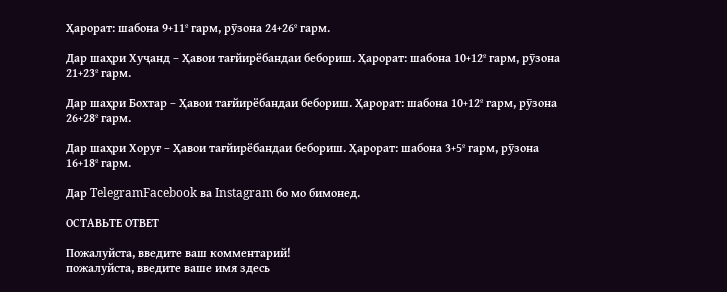Ҳарорат: шабона 9+11º гарм, рӯзона 24+26º гарм.

Дар шаҳри Хуҷанд – Ҳавои тағйирёбандаи бебориш. Ҳарорат: шабона 10+12º гарм, рӯзона 21+23º гарм.

Дар шаҳри Бохтар – Ҳавои тағйирёбандаи бебориш. Ҳарорат: шабона 10+12º гарм, рӯзона 26+28º гарм.

Дар шаҳри Хоруғ – Ҳавои тағйирёбандаи бебориш. Ҳарорат: шабона 3+5º гарм, рӯзона 16+18º гарм.

Дар TelegramFacebook ва Instagram бо мо бимонед.

ОСТАВЬТЕ ОТВЕТ

Пожалуйста, введите ваш комментарий!
пожалуйста, введите ваше имя здесь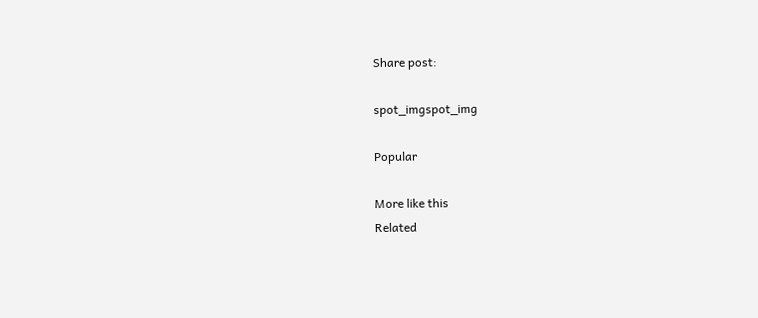Share post:

spot_imgspot_img

Popular

More like this
Related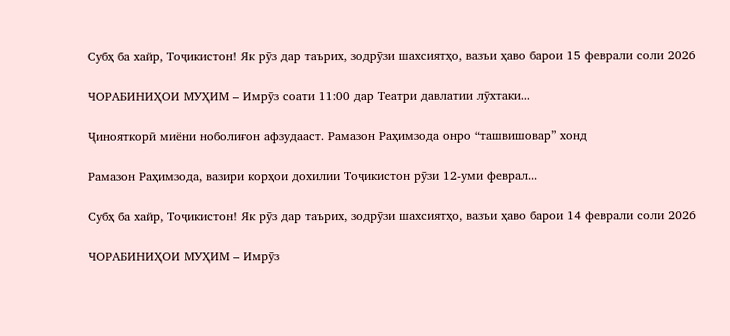Субҳ ба хайр, Тоҷикистон! Як рӯз дар таърих, зодрӯзи шахсиятҳо, вазъи ҳаво барои 15 феврали соли 2026

ЧОРАБИНИҲОИ МУҲИМ – Имрӯз соати 11:00 дар Театри давлатии лӯхтаки...

Ҷинояткорӣ миёни ноболиғон афзудааст. Рамазон Раҳимзода онро “ташвишовар” хонд

Рамазон Раҳимзода, вазири корҳои дохилии Тоҷикистон рӯзи 12-уми феврал...

Субҳ ба хайр, Тоҷикистон! Як рӯз дар таърих, зодрӯзи шахсиятҳо, вазъи ҳаво барои 14 феврали соли 2026

ЧОРАБИНИҲОИ МУҲИМ – Имрӯз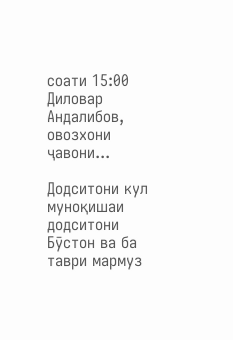соати 15:00 Диловар Андалибов, овозхони ҷавони...

Додситони кул муноқишаи додситони Бӯстон ва ба таври мармуз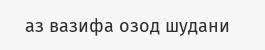аз вазифа озод шудани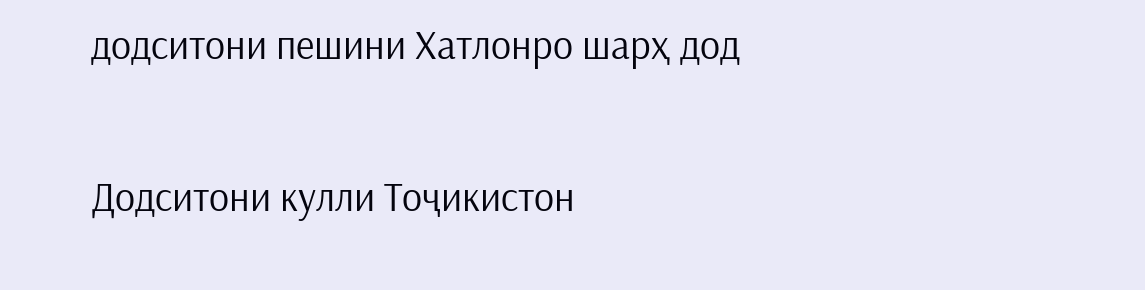додситони пешини Хатлонро шарҳ дод

Додситони кулли Тоҷикистон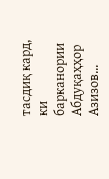тасдиқ кард, ки барканории Абдуқаҳҳор Азизов...